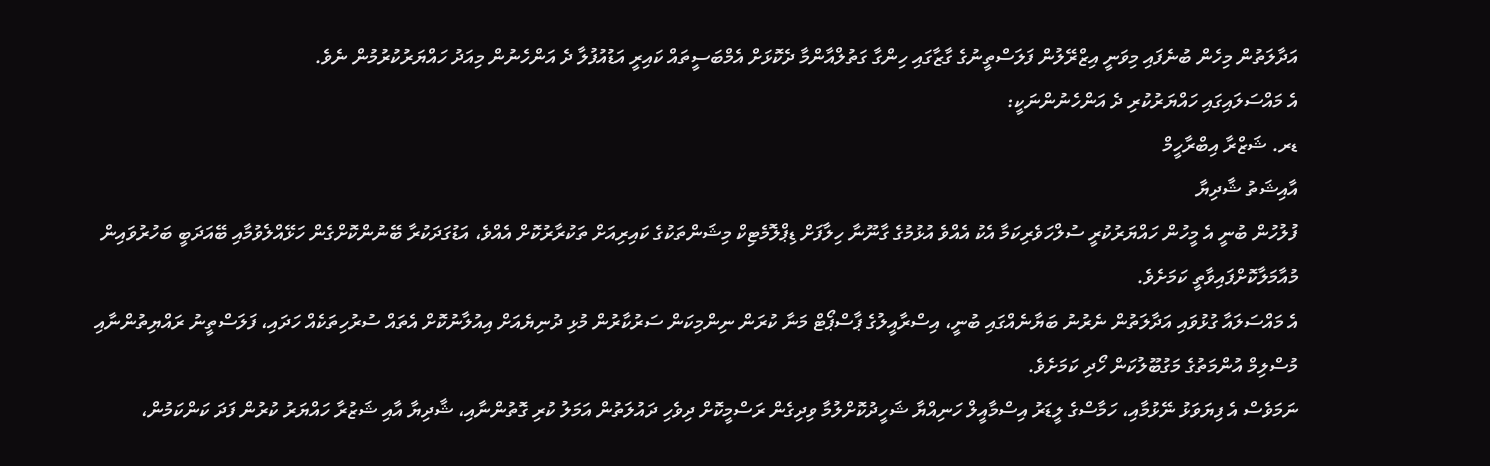އަދާލަތުން މިހެން ބުނެފައި މިވަނީ އިޒްރޭލުން ފަލަސްތީނުގެ ގާޒާގައި ހިންގާ ގަތުލްއާންމާ ދެކޮޅަށް އެމްބަސީތައް ކައިރީ އަޑުއުފުލާ ދެ އަންހެނުން މިއަދު ހައްޔަރުކުރުމުން ނެވެ.
އެ މައްސަލައިގައި ހައްޔަރުކުރި ދެ އަންހެނުންނަކީ:
ޑރ. ޝަޒްރާ އިބްރާހީމް
އާއިޝަތު ޝާދިޔާ
ފުލުހުން ބުނީ އެ މީހުން ހައްޔަރުކުރީ ސުލްހަވެރިކަމާ އެކު އެއްވެ އުޅުމުގެ ގާނޫނާ ހިލާފަށް ޑިޕްލޮމެޓިކް މިޝަންތަކުގެ ކައިރިއަށް ތަކުރާރުކޮށް އެއްވެ، އަޑުގަދަކުރާ ބޭނުންކޮށްގެން ހަޅޭއްލެވުމާއި ބޭއަދަބީ ބަހުރުވައިން މުއާމަލާކޮށްފައިވާތީ ކަމަށެވެ.
އެ މައްސަލައާ ގުޅުވައި އަދާލަތުން ނެރުނު ބަޔާނެއްގައި ބުނީ، އިސްރާއީލުގެ ޕާސްޕޯޓް މަނާ ކުރަން ނިންމިކަން ސަރުކާރުން މުޅި ދުނިޔެއަށް އިއުލާނުކޮށް އެތައް ސުރުހިތަކެއް ހަދައި، ފަލަސްތީނު ރައްޔިތުންނާއި މުސްލިމް އުންމަތުގެ މަގުބޫލުކަން ހޯދި ކަމަށެވެ.
ނަމަވެސް އެ ފިޔަވަޅު ނޭޅުމާއި، ހަމާސްގެ ލީޑަރު އިސްމާއީލް ހަނިއްޔާ ޝަހީދުކޮށްލުމާ ވިދިގެން ރަސްމީކޮށް ދިވެހި ދައުލަތުން އަމަލު ކުރި ގޮތުންނާއި، ޝާދިޔާ އާއި ޝަޒުރާ ހައްޔަރު ކުރުން ފަދަ ކަންކަމުން،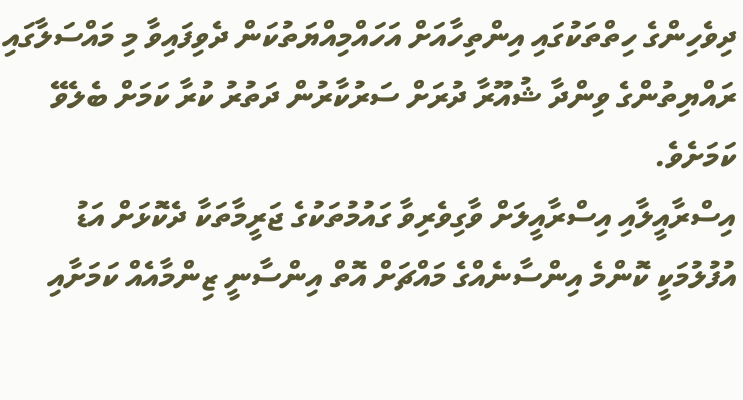ދިވެހިންގެ ހިތްތަކުގައި އިންތިހާއަށް އަހައްމިއްޔަތުކަން ދެވިފައިވާ މި މައްސަލާގައި ރައްޔިތުންގެ ވިންދާ ޝުއޫރާ ދުރަށް ސަރުކާރުން ދަތުރު ކުރާ ކަމަށް ބެލެވޭ ކަމަށެވެ.
އިސްރާއީލާއި އިސްރާއީލަށް ވާގިވެރިވާ ގައުމުތަކުގެ ޖަރީމާތަކާ ދެކޮޅަށް އަޑު އުފުލުމަކީ ކޮންމެ އިންސާނެއްގެ މައްޗަށް އޮތް އިންސާނީ ޒިންމާއެއް ކަމަށާއި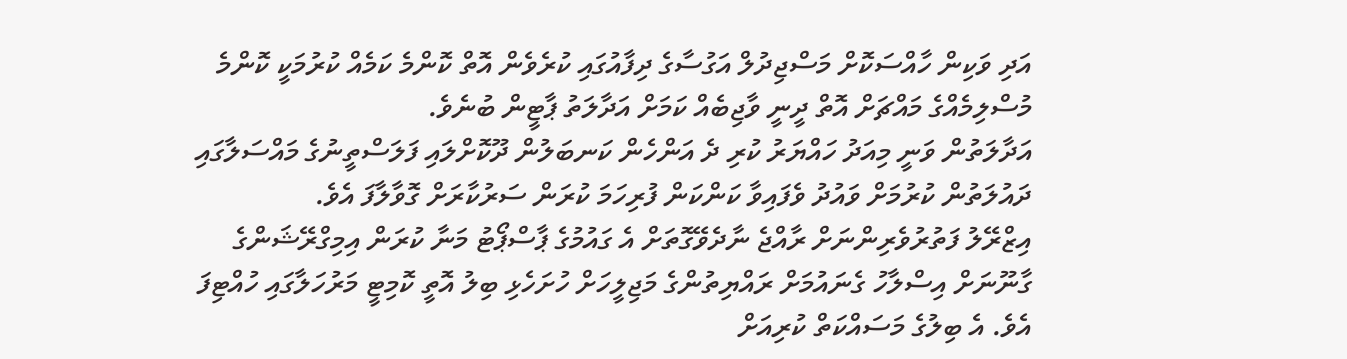އަދި ވަކިން ހާއްސަކޮށް މަސްޖިދުލް އަގުސާގެ ދިފާއުގައި ކުރެވެން އޮތް ކޮންމެ ކަމެއް ކުރުމަކީ ކޮންމެ މުސްލިމެއްގެ މައްޗަށް އޮތް ދީނީ ވާޖިބެއް ކަމަށް އަދާލަތު ޕާޓީން ބުނެވެ.
އަދާލަތުން ވަނީ މިއަދު ހައްޔަރު ކުރި ދެ އަންހެން ކަނބަލުން ދޫކޮށްލައި ފަލަސްތީނުގެ މައްސަލާގައި ދައުލަތުން ކުރުމަށް ވައުދު ވެފައިވާ ކަންކަން ފުރިހަމަ ކުރަން ސަރުކާރަށް ގޮވާލާފަ އެވެ.
އިޒްރޭލު ފަތުރުވެރިންނަށް ރާއްޖެ ނާދެވޭގޮތަށް އެ ގައުމުގެ ޕާސްޕޯޓު މަނާ ކުރަން އިމިގްރޭޝަންގެ ގާނޫނަށް އިސްލާހު ގެނައުމަށް ރައްޔިތުންގެ މަޖިލީހަށް ހުށަހެޅި ބިލު އޮތީ ކޮމިޓީ މަރުހަލާގައި ހުއްޓިފަ އެވެ. އެ ބިލުގެ މަސައްކަތް ކުރިއަށް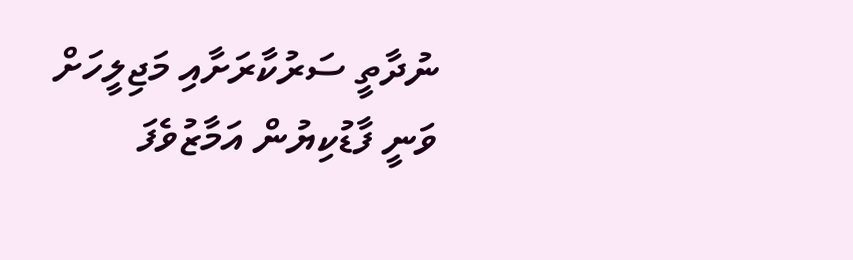ނުދާތީ ސަރުކާރަށާއި މަޖިލީހަށް ވަނީ ފާޑުކިޔުން އަމާޒުވެފަ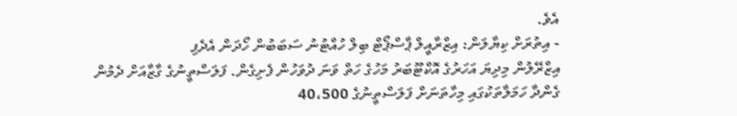އެވެ.
- އިތުރަށް ކިޔާލަން: އިޒްރާއީލް ޕާސްޕޯޓް ބިލް ހުއްޓުނު ސަބަބުން ހޯދަން އެދެފި
އިޒްރޭލުން މިދިޔަ އަހަރުގެ އޮކްޓޫބަރު މަހުގެ ހަތް ވަނަ ދުވަހުން ފެށިގެން. ފަލަސްތީނުގެ ގާޒާއަށް ދެމުން ގެންދާ ހަމަލާތަކުގައި މިހާތަނަށް ފަލަސްތީނުގެ 40،500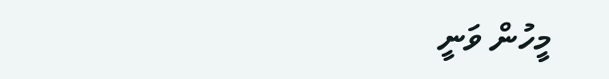މީހުން ވަނީ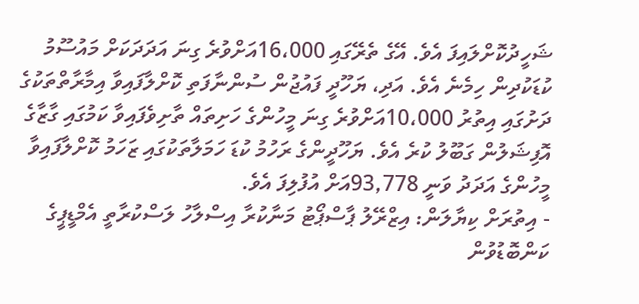ޝަހީދުކޮށްލައިފަ އެވެ. އޭގެ ތެރޭގައި 16،000އަށްވުރެ ގިނަ އަދަދަކަށް މައުސޫމު ކުޑަކުދިން ހިމެނެ އެވެ. އަދި، ޔަހޫދީ ފައުޖުން ސުންނާފަތި ކޮށްލާފައިވާ އިމާރާތްތަކުގެ ދަށުގައި އިތުރު 10،000އަށްވުރެ ގިނަ މީހުންގެ ހަށިތައް ތާށިވެފައިވާ ކަމުގައި ގާޒާގެ އޮފިޝަލުން ގަބޫލު ކުރެ އެވެ. ޔަހޫދީންގެ ރަހުމު ކުޑަ ހަމަލާތަކުގައި ޒަހަމު ކޮށްލާފައިވާ މީހުންގެ އަދަދު ވަނީ 93,778އަށް އުފުލިފަ އެވެ.
- އިތުރަށް ކިޔާލަން: އިޒްރޭލު ޕާސްޕޯޓު މަނާކުރާ އިސްލާހު ލަސްކުރާތީ އެމްޑީޕީގެ ކަންބޮޑުވުން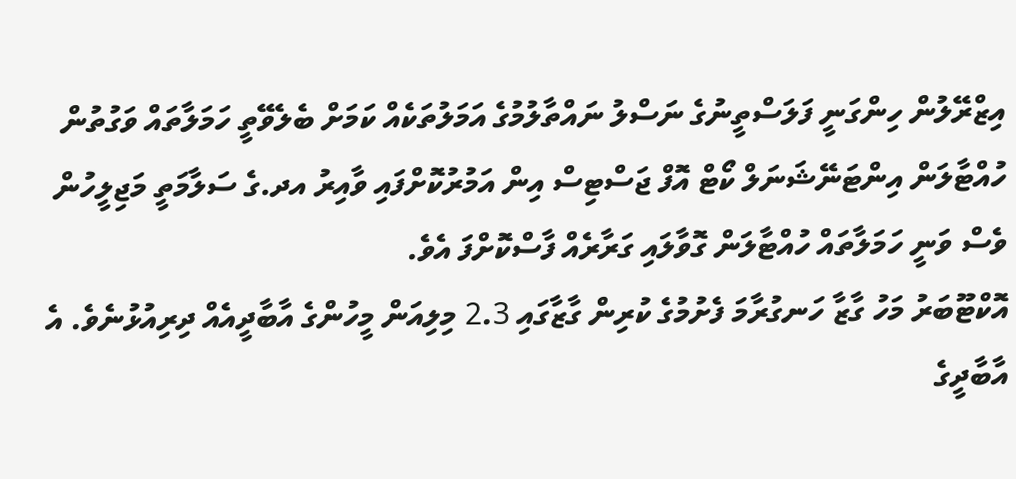އިޒްރޭލުން ހިންގަނީ ފަލަސްތީނުގެ ނަސްލު ނައްތާލުމުގެ އަމަލުތަކެއް ކަމަށް ބެލެވޭތީ ހަމަލާތައް ވަގުތުން ހުއްޓާލަން އިންޓަނޭޝަނަލް ކޯޓް އޮފް ޖަސްޓިސް އިން އަމުރުކޮށްފައި ވާއިރު އދ.ގެ ސަލާމަތީ މަޖިލީހުން ވެސް ވަނީ ހަމަލާތައް ހުއްޓާލަން ގޮވާލައި ގަރާރެއް ފާސްކޮށްފަ އެވެ.
އޮކްޓޫބަރު މަހު ގާޒާ ހަނގުރާމަ ފެށުމުގެ ކުރިން ގާޒާގައި 2.3 މިލިއަން މީހުންގެ އާބާދީއެއް ދިރިއުޅުނެވެ. އެ އާބާދީގެ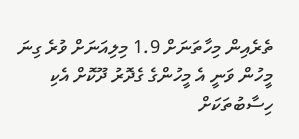ތެރެއިން މިހާތަނަށް 1.9 މިލިއަނަށް ވުރެ ގިނަ މީހުން ވަނީ އެ މީހުންގެ ގެދޮރު ދޫކޮށް އެކި ހިސާބުތަކަށް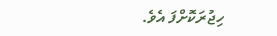ހިޖުރަކޮށްފަ އެވެ.